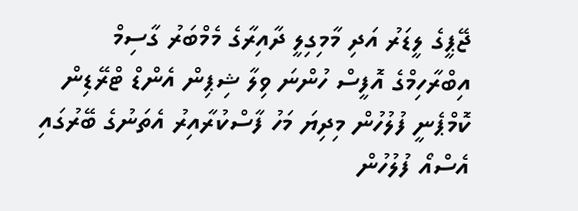ޖޭޕީގެ ލީޑަރު އަދި މާމިގިލީ ދާއިރާގެ މެމްބަރު ގާސިމް އިބްރާހިމްގެ އޮފީސް ހުންނަ ވިލާ ޝިޕިން އެންޑް ޓްރޭޑިން ކޮމްޕެނީ ފުލުހުން މިދިޔަ މަހު ފާސްކުރާއިރު އެތަނުގެ ބޭރުގައި އެސްއޯ ފުލުހުން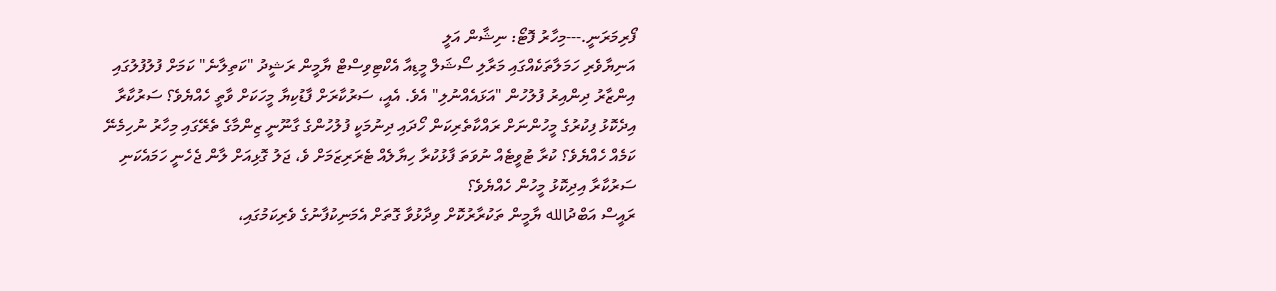ފޯރިމަރަނީ.---މިހާރު ފޮޓޯ: ނިޝާން އަލީ
އަނިޔާވެރި ހަމަލާތަކެއްގައި މަރާލި ސޯޝަލް މީޑިއާ އެކްޓިވިސްޓް ޔާމީން ރަޝީދު "ކަތިލާނެ" ކަމަށް ފުލުފުލުގައި އިންޒާރު ދިންއިރު ފުލުހުން "އަޅައެއްނުލި" އެވެ. އެއީ، ސަރުކާރަށް ފާޑުކިޔާ މީހަކަށް ވާތީ ހެއްޔެވެ؟ ސަރުކާރާ އިދެކޮޅު ފިކުރުގެ މީހުންނަށް ރައްކާތެރިކަން ހޯދައި ދިނުމަކީ ފުލުހުންގެ ގާނޫނީ ޒިންމާގެ ތެރޭގައި މިހާރު ނުހިމެނޭ ކަމެއް ހެއްޔެވެ؟ ކުރާ ޓުވީޓެއް ނުވަތަ ފާޅުކުރާ ހިޔާލެއް ޓެރަރިޒަމަށް ވެ، ޖަލު ގޮޅިއަށް ލާން ޖެހެނީ ހަމައެކަނި ސަރުކާރާ އިދިކޮޅު މީހުން ހެއްޔެވެ؟
ރައީސް އަބްދުالله ޔާމީން ތަކުރާރުކޮށް ވިދާޅުވާ ގޮތަށް އެމަނިކުފާނުގެ ވެރިކަމުގައި،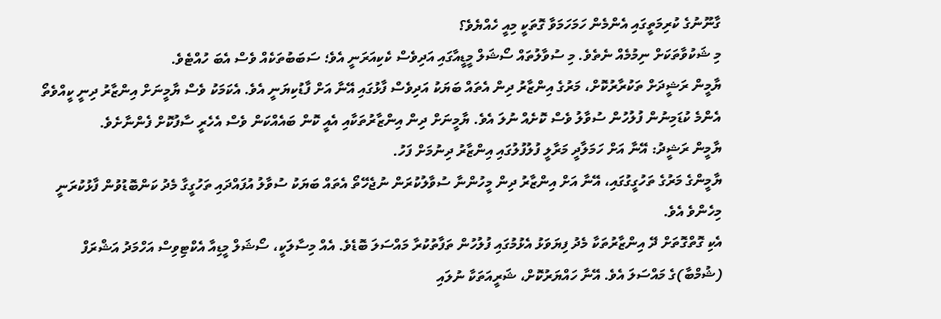ގާނޫނުގެ ކުރިމަތީގައި އެންމެން ހަމަހަމަވާ ގޮތަކީ މިއީ ހެއްޔެވެ؟
މި ޝަކުވާތަކަށް ނިމުމެއް ނެތެވެ. މި ސުވާލުތައް ސޯޝަލް މީޑީއާގައި އަދިވެސް ކެކިއަރަނީ އެވެ؛ ސަބަބުތަކެއް ވެސް އެބަ ހުއްޓެވެ.
ޔާމީން ރަޝީދަށް ތަކުރާރުކޮށް، މަރުގެ އިންޒާރު ދިން އެތައް ބަޔަކު އަދިވެސް ފާޅުގައި އޭނާ އަށް ފާޑުކިޔަނީ އެވެ. އެކަމަކު ވެސް ޔާމީނަށް އިންޒާރު ދިނީ ކީއްވެތޯ އެންމެ ކުޑަމިނުން ފުލުހުން ސުވާލު ވެސް ކޮށެއް ނުލަ އެވެ. ޔާމީނަށް ދިން އިންޒާރުތަކާއި އެއީ ކޮން ބައެއްކަން ވެސް އެހެރީ ސާފުކޮށް ފެންނާށެވެ.
ޔާމީން ރަޝީދު: އޭނާ އަށް ހަމަލާދީ މަރާލީ ފުލުފުލުގައި އިންޒާރު ދިނުމަށް ފަހު.
ޔާމީންގެ މަރުގެ ތަހުގީގުގައި، އޭނާ އަށް އިންޒާރު ދިން މީހުންނާ ސުވާލުކުރަން ނުޖެހޭތޯ އެތައް ބަޔަކު ސުވާލު އުފައްދައި ތަހުގީގާ މެދު ކަންބޮޑުވުން ފާޅުކުރަނީ މިހެންވެ އެވެ.
އެކި ގޮތްގޮތަށް ދޭ އިންޒާރުތަކާ މެދު ފިޔަވަޅު އެޅުމުގައި ފުލުހުން ތަފާތުކުރާ މައްސަލަ ބޮޑެވެ. އެއް މިސާލަކީ، ސޯޝަލް މީޑިއާ އެކްޓިވިސް އަހްމަދު އަޝްރަފް (ޝުމްބާ)ގެ މައްސަލަ އެވެ. އޭނާ ހައްޔަރުކޮށް، ޝަރީއަތަކާ ނުލައި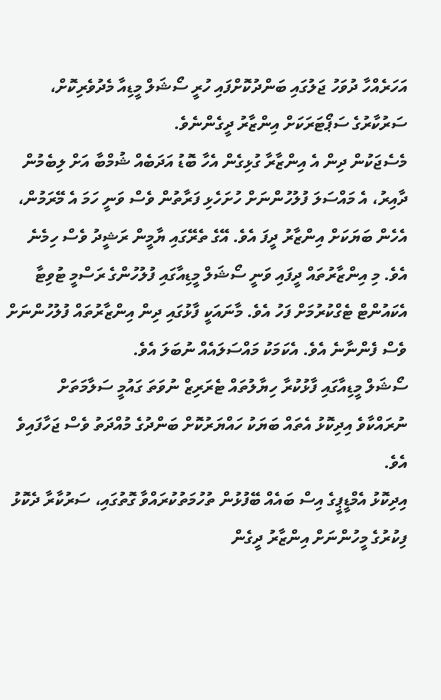އަހަރެއްހާ ދުވަހު ޖަލުގައި ބަންދުކޮށްފައި ހުރީ ސޯޝަލް މީޑިއާ މެދުވެރިކޮށް، ސަރުކާރުގެ ސަޕޯޓަރަކަށް އިންޒާރު ދީގެންނެވެ.
މެސެޖަކުން ދިން އެ އިންޒާރާ ގުޅިގެން އެހާ ބޮޑު އަދަބެއް ޝުމްބާ އަށް ލިބެމުން ދާއިރު، އެ މައްސަލަ ފުލުހުންނަށް ހުށަހެޅި ފަރާތުން ވެސް ވަނީ ހަމަ އެ މޭރަމުން، އެހެން ބަޔަކަށް އިންޒާރު ދީފަ އެވެ. އޭގެ ތެރޭގައި ޔާމީން ރަޝީދު ވެސް ހިމެނެ އެވެ. މި އިންޒާރުތައް ދީފައި ވަނީ ސޯޝަލް މީޑިއާގައި ފުލުހުންގެ ރަސްމީ ޓުވިޓާ އެކައުންޓް ޓެގްކުރުމަށް ފަހު އެވެ. މާނައަކީ ފާޅުގައި ދިން އިންޒާރުތައް ފުލުހުންނަށް ވެސް ފެންނާނެ އެވެ. އެކަމަކު މައްސަލައެއް ނުބަލަ އެވެ.
ސޯޝަލް މީޑިއާގައި ފާޅުކުރާ ހިޔާލުތައް ޓެރަރިޒް ނުވަތަ ގައުމީ ސަލާމަތަށް ނުރައްކާވެ އިދިކޮޅު އެތައް ބަޔަކު ހައްޔަރުކޮށް ބަންދުގެ މުއްދަތު ވެސް ޖަހާފައިވެ އެވެ.
އިދިކޮޅު އެމްޑީޕީގެ އިސް ބައެއް ބޭފުޅުން ތުހުމަތުކުރައްވާ ގޮތުގައި، ސަރުކާރާ ދެކޮޅު ފިކުރުގެ މީހުންނަށް އިންޒާރު ދީގެން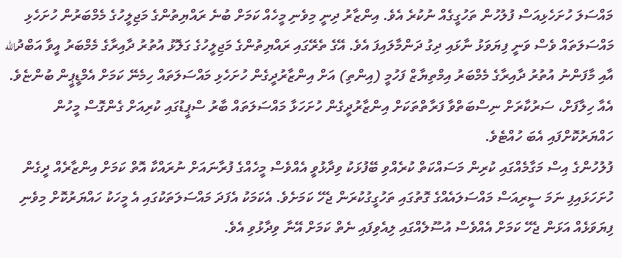މައްސަލަ ހުށަހެޅިއަސް ފުލުހުން ތަހުގީގެއް ނުކުރެ އެވެ. އިންޒާރު ދިނީ މިވެނި މީހެއް ކަމަށް ބުނެ ރައްޔިތުންގެ މަޖިލީހުގެ މެމްބަރުން ހުށަހެޅި މައްސަލަތައް ވެސް ވަނީ ފިޔަވަޅު ނާޅައި ދިގު ދަންމާލައިފަ އެވެ. އޭގެ ތެރޭގައި ރައްޔިތުންގެ މަޖިލީހުގެ ގަލޮޅު އުތުރު ދާއިރާގެ މެމްބަރު އީވާ އަބްދުالله އާއި މާފަންނު އުތުރު ދާއިރާގެ މެމްބަރު އިމްތިޔާޒް ފަހުމީ (އިންތި) އަށް އިންޒާރުދީގެން ހުށަހެޅި މައްސަލަތައް ހިމެނޭ ކަމަށް އެމްޑީޕީން ބުންޏެވެ.
އެއާ ހިލާފަށް، ސަރުކާރަށް ނިސްބަތްވާ ފަރާތްތަކަށް އިންޒާރުދީގެން ހުށަހަޅާ މައްސަލަތައް ބާރު ސްޕީޑުގައި ކުރިއަށް ގެންގޮސް މީހުން ހައްޔަރުކޮށްފައި އެބަ ހުއްޓެވެ.
ފުލުހުންގެ އިސް މަގާމެއްގައި ކުރިން މަސައްކަތް ކުރެއްވި ބޭފުޅަކު ވިދާޅުވީ އެއްވެސް މީހެއްގެ ފުރާނައަށް ނުރައްކާ އޮތް ކަމަށް އިންޒާރެއް ދީގެން ހުށަހަޅައިފި ނަމަ ސީރިއަސް މައްސަލައެއްގެ ގޮތުގައި ތަހުގީގުކުރަން ޖެހޭ ކަމަށެވެ. އެކަމަކު އެފަދަ މައްސަލަތަކުގައި އެ މީހަކު ހައްޔަރުކޮށް މިވެނި ފިޔަވަޅެއް އަޅަން ޖެހޭ ކަމަށް އެއްވެސް އުސޫލެއްގައި ލިއެވިފައި ނެތް ކަމަށް އޭނާ ވިދާޅުވި އެވެ.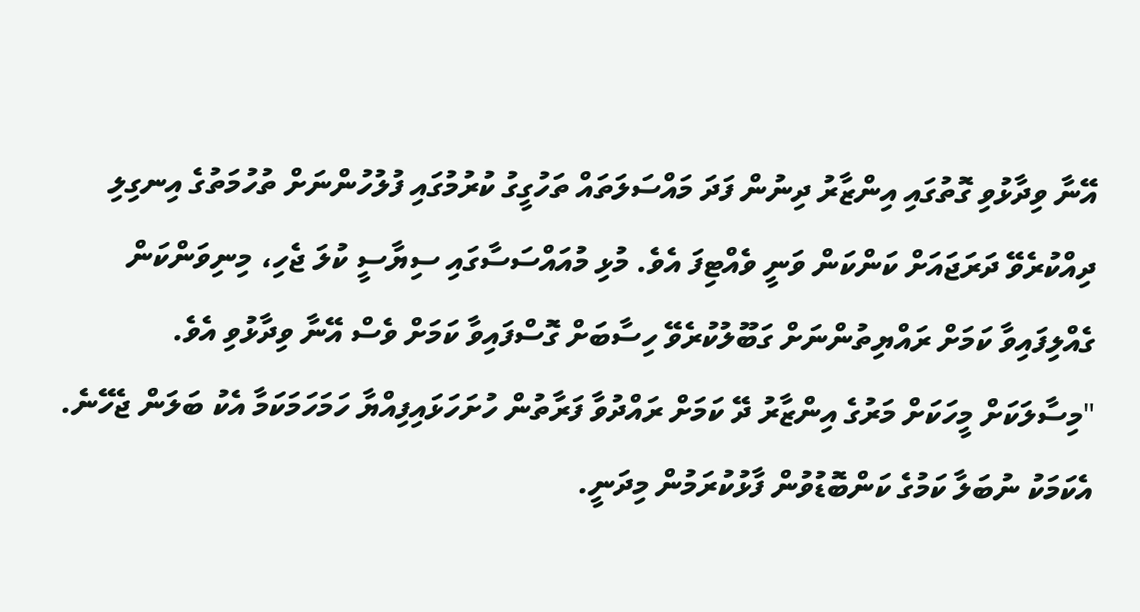އޭނާ ވިދާޅުވި ގޮތުގައި އިންޒާރު ދިނުން ފަދަ މައްސަލަތައް ތަހުގީގު ކުރުމުގައި ފުލުހުންނަށް ތުހުމަތުގެ އިނގިލި ދިއްކުރެވޭ ދަރަޖައަށް ކަންކަން ވަނީ ވެއްޓިފަ އެވެ. މުޅި މުއައްސަސާގައި ސިޔާސީ ކުލަ ޖެހި، މިނިވަންކަން ގެއްލިފައިވާ ކަމަށް ރައްޔިތުންނަށް ގަބޫލުކުރެވޭ ހިސާބަށް ގޮސްފައިވާ ކަމަށް ވެސް އޭނާ ވިދާޅުވި އެވެ.
"މިސާލަކަށް މީހަކަށް މަރުގެ އިންޒާރު ދޭ ކަމަށް ރައްދުވާ ފަރާތުން ހުށަހަޅައިފިއްޔާ ހަމަހަމަކަމާ އެކު ބަލަން ޖެހޭނެ. އެކަމަކު ނުބަލާ ކަމުގެ ކަންބޮޑުވުން ފާޅުކުރަމުން މިދަނީ.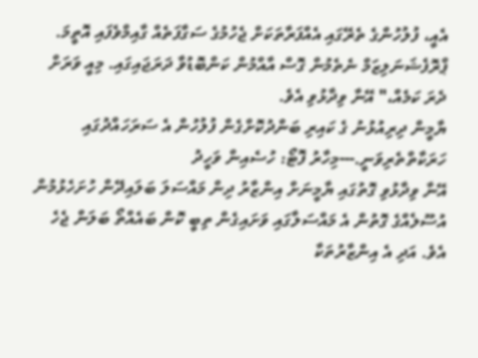އެއީ، ފުލުހުންގެ ތެރޭގައި އެއްފަރާތަކަށް ޖެހުމުގެ ސަގާފަތެއް ގާއިމްވެފައި އޮތީމަ. ޕްރޮފެޝަނަލިޒަމް ނެތެމުން ގޮސް އާއްމުން ކަންބޮޑުވާ ދަރަޖައިގައި. މިއީ ވަރަށް ދެރަ ކަމެއް،" އޭނާ ވިދާޅުވި އެވެ.
ޔާމީން ދިރިއުޅުނު ގެ ކައިރި ބަންދުކޮށްގެން ފުލުހުން އެ ސަރަހައްދުގައި ހަރަކާތްތެރިވަނީ.---މިހާރު ފޮޓޯ: ހުސެއިން ވަހީދު
އޭނާ ވިދާޅުވި ގޮތުގައި ޔާމީނަށް އިންޒާރު ދިން މައްސަލަ ބަލައިދޭން ހުށަހެޅުމުން އުސޫލެއްގެ ގޮތުން އެ މައްސަލާގައި ވަށައިގެން ތިބީ ކޮން ބައެއްތޯ ބަލަން ޖެހެ އެވެ. އަދި އެ އިންޒާރުތަކާ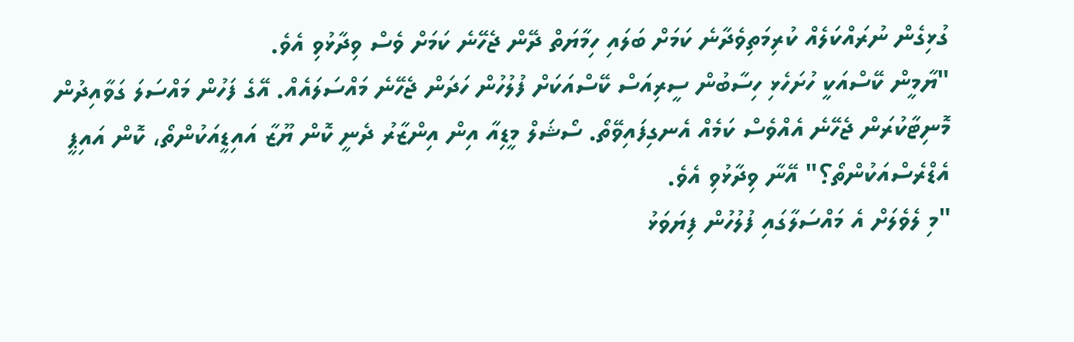ގުޅިގެން ނުރައްކަލެއް ކުރިމަތިވެދާނެ ކަމަށް ބަލައި ހިމާޔަތް ދޭން ޖެހޭނެ ކަމަށް ވެސް ވިދާޅުވި އެވެ.
"ޔާމީން ކޭސްއަކީ ހުށަހެޅި ހިސާބުން ސީރިއަސް ކޭސްއަކަށް ފުލުހުން ހަދަން ޖެހޭނެ މައްސަލައެއް. އޭގެ ފަހުން މައްސަލަ ގަވާއިދުން މޮނިޓާކުރަން ޖެހޭނެ އެއްވެސް ކަމެއް އެނގިފައިވޭތޯ. ސޯޝަލް މީޑިއާ އިން އިންޒާރު ދެނީ ކޮން ޔޫޒާ އައިޑީއަކުންތޯ، ކޮން އައިޕީ އެޑްރެސްއަކުންތޯ؟" އޭނާ ވިދާޅުވި އެވެ.
"މި ލެވެލަށް އެ މައްސަލާގައި ފުލުހުން ފިޔަވަޅު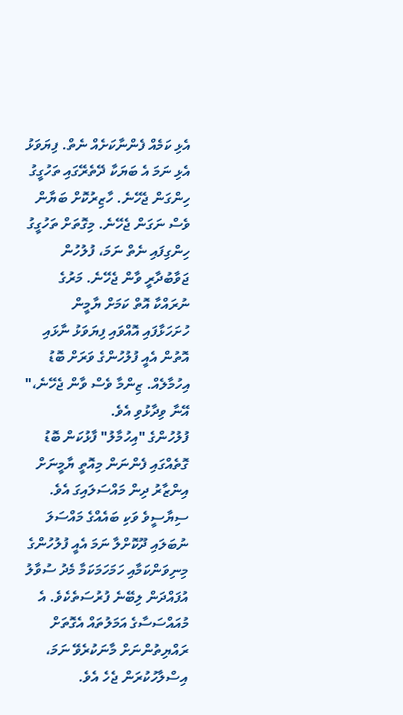އެޅި ކަމެއް ފެންނާކަށެއް ނެތް. ފިޔަވަޅު އެޅި ނަމަ އެ ބަޔަކާ ދޭތެރޭގައި ތަހުގީގު ހިންގަން ޖެހޭނެ. ހާޒިރުކޮށް ބަޔާން ވެސް ނަގަން ޖެހޭނެ. މިގޮތަށް ތަހުގީގު ހިންގިފައި ނެތް ނަމަ، ފުލުހުން ޖަވާބުދާރީ ވާން ޖެހޭނެ. މަރުގެ ނުރައްކާ އޮތް ކަމަށް ޔާމީން ހުށަހަޅާފައި އޮއްވައި ފިޔަވަޅު ނާޅައި އޮތުން އެއީ ފުލުހުންގެ ވަރަށް ބޮޑު އިހުމާލެއް. ޒިންމާ ވެސް ވާން ޖެހޭނެ،" އޭނާ ވިދާޅުވި އެވެ.
ފުލުހުންގެ "އިހުމާލު" ފާޅުކަން ބޮޑު ގޮތެއްގައި ފެންނަން މިއޮތީ ޔާމީނަށް އިންޒާރު ދިން މައްސަލައިގަ އެވެ. ސިޔާސީވެ ވަކި ބައެއްގެ މައްސަލަ ނުބަލައި ދޫކޮށްލާ ނަމަ އެއީ ފުލުހުންގެ މިނިވަންކަމާއި ހަމަހަމަކަމާ މެދު ސުވާލު އުފައްދަން ލިބޭނެ ފުރުސަތެކެވެ. އެ މުއައްސަސާގެ އަމަލުތައް އެގޮތަށް ރައްޔިތުންނަށް މާނަކުރެވޭ ނަމަ، އިސްލާހުކުރަން ޖެހެ އެވެ.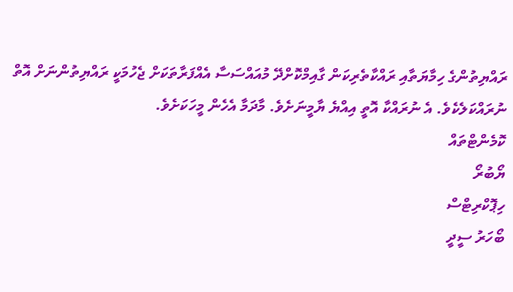ރައްޔިތުންގެ ހިމާޔަތާއި ރައްކާތެރިކަން ގާއިމްކޮށްދޭ މުއައްސަސާ އެއްފަރާތަކަށް ޖެހުމަކީ ރައްޔިތުންނަށް އޮތް ނުރައްކަލެކެވެ. އެ ނުރައްކާ އޮތީ އިއްޔެ ޔާމީނަށެވެ. މާދަމާ އެހެން މީހަކަށެވެ.
ކޮމެންޓްތައް
ޔޯބުރޯ
ހިޕޮކްރިޓްސް
ބޯހަރު ސީދީ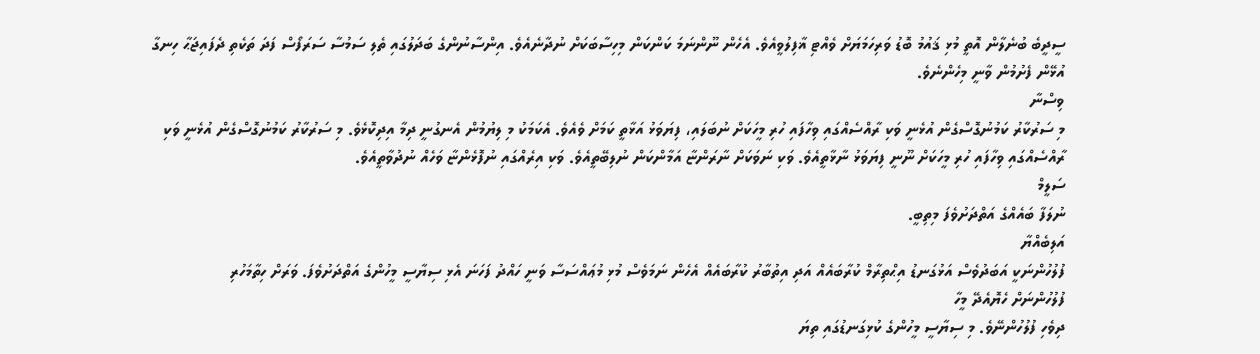ސީދީބެ ބުނެލާން އޮތީ މުޅި ޤައުމު ބޮޑު ވަރިހަމަޔަށް ވެއްޓި ޣާފިލުވީއެވެ. އެހެން ނޫންނަމަ ކަންކަން މިހިސާބަކަށް ނުދާނެއެވެ. އިންސާނުންގެ ބަދަލުގައި ތެލި ސަމުސާ ސަރަފޯސް ފަދަ ތަކެތި ދެފައިޖަޙާ ހިނގާ އުޅޭން ފެށުމުން ވާނީ މިހެންނެވެ.
ވިސްނާ
މި ސަރުކާރު ކަމުނުގޮސްގެން އުޅެނީ ވަކި ރާއްސެއްގައި ވިހާފައި ހުރި މީހަކަށް ނުބަލައި، ފިޔަވަޅު އަޅާތީ ކަމަށް ވެއެވެ. އެކަމަކު މި ލިޔުމުން އެނގުނީ ދިމާ އިދިކޮޅެވެ. މި ސަރުކާރު ކަމުނުގޮސްގެން އުޅެނީ ވަކި ރާއްސެއްގައި ވިހާފައި ހުރި މީހަކަށް ނޫނީ ފިޔަވަޅު ނާޅާތީއެވެ. ވަކި ނަވަކަށް ނާރަންޏާ އަމާންކަން ނުލިބޭތީއެވެ. ވަކި އިރެއްގައި ނުފޮޅެންޏާ ވަހެއް ނުދުވާތީއެވެ.
ސަލީމް
ނުލަފާ ބައެއްގެ އަތްދަށުވެފަ މިތިބީ.
އަލިބެއްޔާ
ފުލުހުންނަކީ އަބަދުވެސް އަޅުގަނޑު އިޙްތިރާމް ކުރާބައެއް އަދި އިތުބާރު ކުރާބައެއް އެހެން ނަމަވެސް މުޅި މުޢައްސަސާ ވަނީ ހައްދު ފަހަނަ އެޅި ސިޔާސީ މީހުންގެ އަތްދަށުވެފަ. ވަރަށް ހިތާމަހުރި
ފުލުހުންނަށް ހެޔޮއެދޭ މީހާ
ދިވެހި ފުލުހުންނޭވެ. މި ސިޔާސީ މީހުންގެ ކުޅިގަނޑުގައި ތިޔަ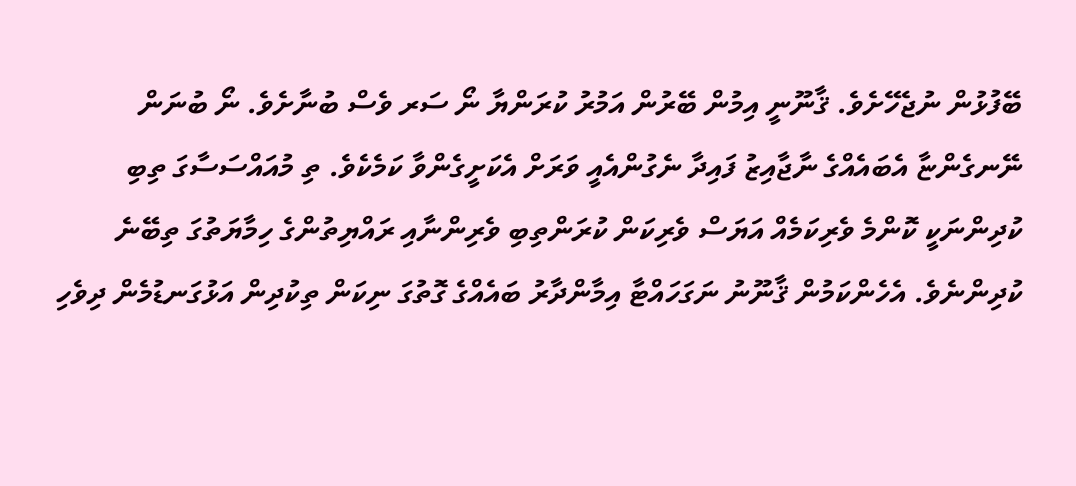ބޭފުޅުން ނުޖެހޭށެވެ. ޤާނޫނީ އިމުން ބޭރުން އަމުރު ކުރަންޔާ ނޯ ސަރ ވެސް ބުނާށެވެ. ނޯ ބުނަން ނޭނގެންޏާ އެބައެއްގެ ނާޖާއިޒު ފައިދާ ނެގުންއެއީ ވަރަށް އެކަށީގެންވާ ކަމެކެވެ. ތި މުއައްސަސާގަ ތިބި ކުދިންނަކީ ކޮންމެ ވެރިކަމެއް އަޔަސް ވެރިކަން ކުރަންތިބި ވެރިންނާއި ރައްޔިތުންގެ ހިމާޔަތުގަ ތިބޭނެ ކުދިންނެވެ. އެހެންކަމުން ޤާނޫނު ނަގަހައްޓާ އިމާންދާރު ބައެއްގެ ގޮތުގަ ނިކަން ތިކުދިން އަޅުގަނޑުމެން ދިވެހި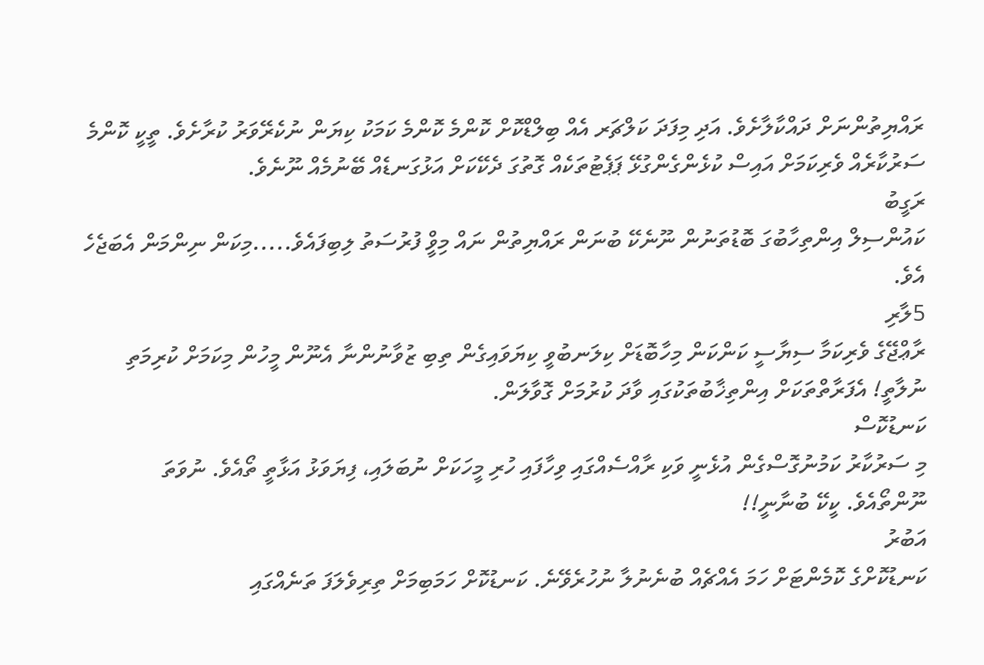ރައްޔިތުންނަށް ދައްކާލާށެވެ. އަދި މިފަދަ ކަލްޗަރ އެއް ބިލްޑްކޮށް ކޮންމެ ކޮންމެ ކަމަކު ކިޔަން ނުކެރޭވަރު ކުރާށެވެ. ތީކީ ކޮންމެ ސަރުކާރެއް ވެރިކަމަށް އައިސް ކުޅެންގެންގުޅޭ ޕަޕެޓުތަކެއް ގޮތުގަ ދެކޭކަށް އަޅުގަނޑެއް ބޭނުމެއް ނޫނެވެ.
ރަގީބު
ކައުންސިލް އިންތިހާބުގަ ބޮޑުތަނުން ނޫނެކޭ ބުނަން ރައްޔިތުން ނައް މިވްީ ފުރުސަތު ލިބިފައެވެ.....މިކަން ނިންމަން އެބަޖެހެ އެވެ.
5ލާރި
ރާޢްޖޭގެ ވެރިކަމާ ސިޔާސީ ކަންކަން މިހާބޮޑަށް ކިލަނބުވީ ކިޔަވައިގެން ތިބި ޒުވާނުންނާ އެނޫން މީހުން މިކަމަށް ކުރިމަތި ނުލާތީ! އެފަރާތްތަކަށް އިންތިޚާބުތަކުގައި ވާދަ ކުރުމަށް ގޮވާލަން.
ކަނޑުކޮސް
މި ސަރުކާރު ކަމުނުގޮސްގެން އުޅެނީ ވަކި ރާއްސެއްގައި ވިހާފައި ހުރި މީހަކަށް ނުބަލައި، ފިޔަވަޅު އަޅާތީ ތޯއެވެ. ނުވަތަ ނޫންތޯއެވެ. ކީކޭ ބުނާނީ!!
އަބުރު
ކަނޑުކޮށްގެ ކޮމެންޓަށް ހަމަ އެއްޗެއް ބުނެނުލާ ނުހުރެވޭނެ. ކަނޑުކޮށް ހަމަބިމަށް ތިރިވެލަފަ ތަނެއްގައި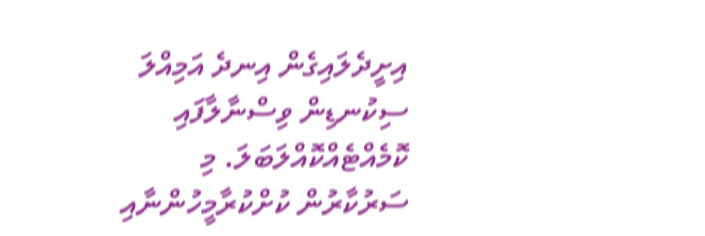އިށީދެލައިގެން އިނދެ އަމިއްލަ ސިކުނޑިން ވިސްނާލާފައި ކޮމެއްޓެއްކޮއްލަބަލަ. މި ސަރުކާރުން ކުށްކުރާމީހުންނާއި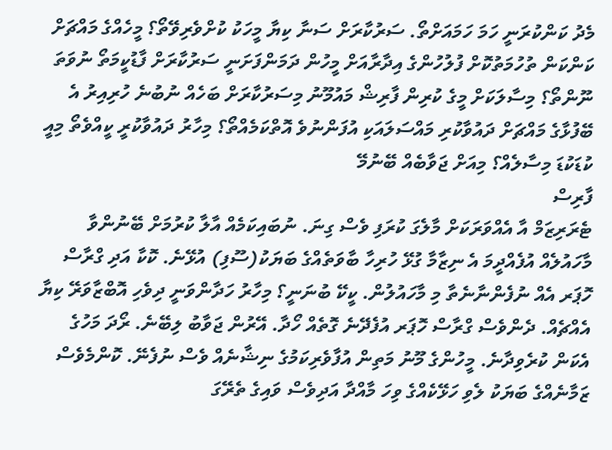މެދު ކަންކުރަނީ ހަމަ ހަމައަށްތޯ. ސަރުކާރަށް ސަނާ ކިޔާ މީހަކު ކުށްވެރިވޭތޯ؟ މީހެއްގެ މައްޗަށް ކަންކަން ތުހުމަތުކޮށް ފުލުހުންގެ އިދާރާއަށް މީހުން ދަމަންފަށަނީ ސަރުކާރަށް ފާޑުކީމަތޯ ނުވަތަ ނޫންތޯ؟ މިސާލަކަށް މީގެ ކުރިން ފާރިޝް މައުމޫނު މިސަރުކާރަށް ބަހެއް ނުބުނެ ހުރިއިރު އެ ބޭފުޅާގެ މައްޗަށް ދައުވާކުރި މައްސަލައަކި އުފަންނުވެ އޮތްކަމެއްތޯ؟ މިހާރު ދައުވާކުރީ ކީއްވެތޯ މިއީ ކުޑަކުޑަ މިސާލެއް؟ މިއަށް ޖަވާބެއް ބޭނުމޭ
ފާރިސް
ޓެރަރިޒަމް އާ އެއްވަރަކަށް މާލެގަ ކުރަފި ވެސް ގިނަ. ނުބައިކަމެއް އާލާ ކުރުމަށް ބޭނުންވާ މާހައުލެއް އުފެއްދީމަ އެ ނިޒާމާ ގުޅޭ ހުރިހާ ބާވަތެއްގެ ބަޔަކު(ސޫފި) އުޅޭނެ. ކޮކާ އަދި ގްރާސް ހޮޕަރ އެއް ނުފެންނާނެތާ މި މާހައުލުން. ކީކޭ ބުނަނީ؟ މިހާރު ހަދާންވަނީ ދިވެހި އޮބްޒާވަރޭ ކިޔާ އެއްޗެއް. ދެންވެސް ގްރާސް ހޮޕަރ އުފެދޭނެ ގޮތެއް ހޯދާ. އޭރުން ޖަވާބު ލިބޭނެ. ރޯދަ މަހުގެ އެކަން ކުރެވިދާނެ. މީހުންގެ މޫނު މަތިން އުފާވެރިކަމުގެ ނިޝާނެއް ވެސް ނުފެނޭ. ކޮންމެވެސް ޒަމާނެއްގެ ބަޔަކު ލެވި ހަޅޭކެއްގެ ވިހަ މާއްދާ އަދިވެސް ވައިގެ ތެރޭގަ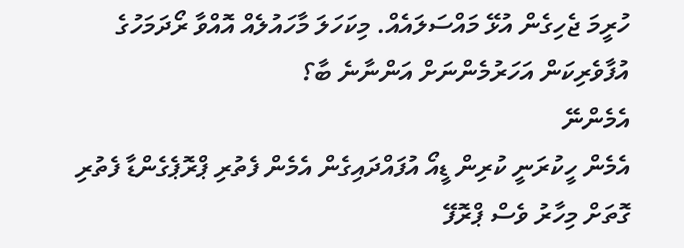ހުރީމަ ޖެހިގެން އުޅޭ މައްސަލައެއް. މިކަހަލަ މާހައުލެއް އޮއްވާ ރޯދަމަހުގެ އުފާވެރިކަން އަހަރުމެންނަށް އަންނާނެ ބާ؟
އެމެންނޭ
އެމެން ހީކުރަނީ ކުރިން ޑީއޯ އުފައްދައިގެން އެމެން ފެތުރި ޕްރޮޕެގެންޑާ ފެތުރި ގޮތަށް މިހާރު ވެސް ޕްރޮފޭ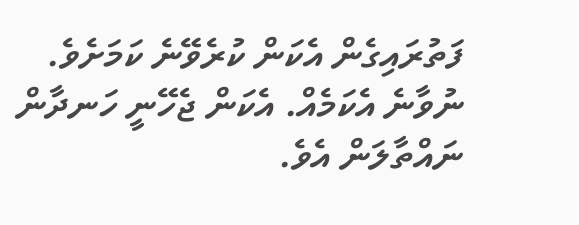ފަތުރައިގެން އެކަން ކުރެވޭނެ ކަމަށެވެ. ނުވާނެ އެކަމެއް. އެކަން ޖެހޭނީ ހަނދާން ނައްތާލަން އެވެ.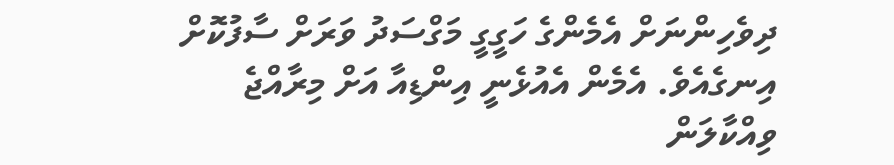ދިވެހިންނަށް އެމެންގެ ހަގީގީ މަގްސަދު ވަރަށް ސާފުކޮށް އިނގެއެވެ. އެމެން އެއުޅެނީ އިންޑިއާ އަށް މިރާއްޖެ ވިއްކާލަން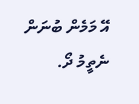އޭ މަމެން ބުނަން ނެތީމު ދޯ.